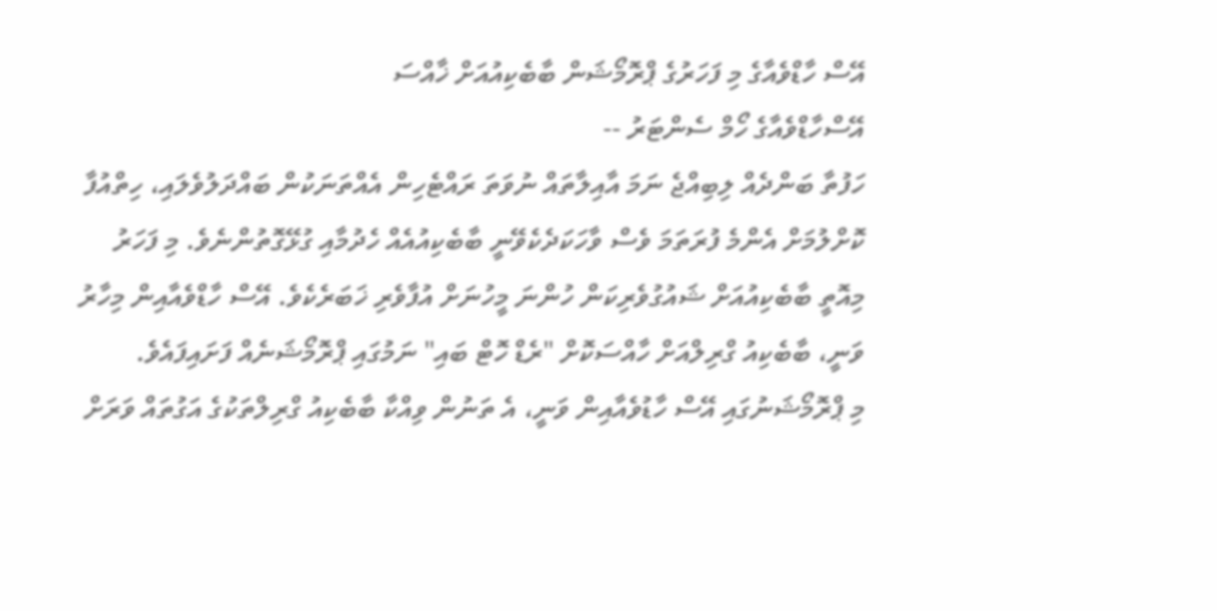އޭސް ހާޑްވެއާގެ މި ފަހަރުގެ ޕްރޮމޯޝަން ބާބެކިއުއަށް ޚާއްސަ
އޭސްހާޑްވެއާގެ ހޯމް ސެންޓަރު --
ހަފުތާ ބަންދެއް ލިބިއްޖެ ނަމަ އާއިލާތައް ނުވަތަ ރައްޓެހިން އެއްތަނަކުން ބައްދަލުވެލައި، ހިތްއުފާ ކޮށްލުމަށް އެންމެ ފުރަތަމަ ވެސް ވާހަކަދެކެވޭނީ ބާބެކިއުއެއް ހެދުމާއި ގުޅޭގޮތުންނެވެ. މި ފަހަރު މިއޮތީ ބާބެކިއުއަށް ޝައުގުވެރިކަން ހުންނަ މީހުނަށް އުފާވެރި ޚަބަރެކެވެ. އޭސް ހާޑްވެއާއިން މިހާރު ވަނީ، ބާބެކިއު ގްރިލްއަށް ހާއްސަކޮށް "ރެޑް ހޮޓް ބައި" ނަމުގައި ޕްރޮމޯޝަނެއް ފަށައިފައެވެ.
މި ޕްރޮމޯޝަނުގައި އޭސް ހާޑުވެއާއިން ވަނީ، އެ ތަނުން ވިއްކާ ބާބެކިއު ގްރިލްތަކުގެ އަގުތައް ވަރަށް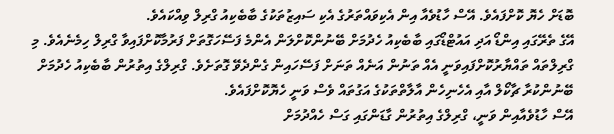ބޮޑަށް ހެޔޮ ކޮށްފައެވެ. އޭސް ހާޑުވެއާ އިން އެކިވައްތަރުގެ އެކި ސައިޒުތަކުގެ ބާބެކިއު ގްރިލް ވިއްކައެވެ.
އޭގެ ތެރޭގައި އިންޑޯ އަދި އައުޓްޑޯގައި ބާބެކިއު ހެދުމަށް ބޭނުންކޮށްލަން އެންމެ ފަސޭހަގޮތަށް ފަރުމާކޮށްފައިވާ ގްރިލް ހިމެނެއެވެ. މި ގްރިލްތައް ތައްޔާރުކޮށްފައިވަނީ އެއް ތަނުން އަނެއް ތަނަށް ފަސޭހައިން ގެންދެވޭ ގޮތަށެވެ. ގްރިލްގެ އިތުރުން ބާބެކިއު ހެދުމަށް ބޭނުންކުރާ ޗާކޯލް އާއި އެހެނިހެން އާލާތްތަކުގެ އަގުތައް ވެސް ވަނީ ހެޔޮކޮށްފައެވެ.
އޭސް ހާޑުވެއާއިން ވަނީ، ގްރިލްގެ އިތުރުން ގާޑަންގައި ގަސް ހެއްދުމަށް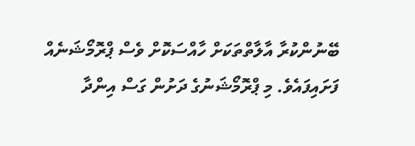ބޭނުންކުރާ އާލާތްތަކަށް ހާއްސަކޮށް ވެސް ޕްރޮމޯޝަނެއް ފަށައިފައެވެ. މި ޕްރޮމޯޝަނުގެ ދަށުން ގަސް އިންދާ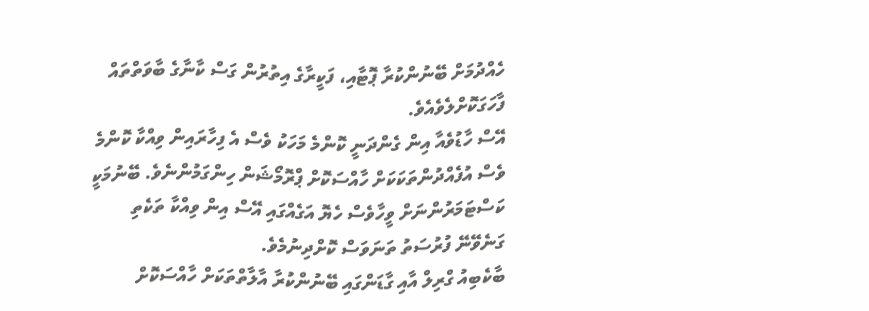ހެއްދުމަށް ބޭނުންކުރާ ޕޮޓާއި، ފަކީރާގެ އިތުރުން ގަސް ކާނާގެ ބާވަތްތައް ފާހަގަކޮށްލެވެއެވެ.
އޭސް ހާޑުވެއާ އިން ގެންދަނީ ކޮންމެ މަހަކު ވެސް އެ ފިހާރައިން ވިއްކާ ކޮންމެ ވެސް އުފެއްދުންތަކަކަށް ހާއްސަކޮށް ޕްރޮމޯޝަން ހިންގަމުންނެވެ. ބޭނުމަކީ ކަސްޓަމަރުންނަށް ވީހާވެސް ހެޔޮ އަގެއްގައި އޭސް އިން ވިއްކާ ތަކެތި ގަނެވޭނޭ ފުރުސަތު ތަނަވަސް ކޮށްދިނުމެވެ.
ބާކެބިއު ގްރިލް އާއި ގާޑަންގައި ބޭނުންކުރާ އާލާތްތަކަށް ހާއްސަކޮށް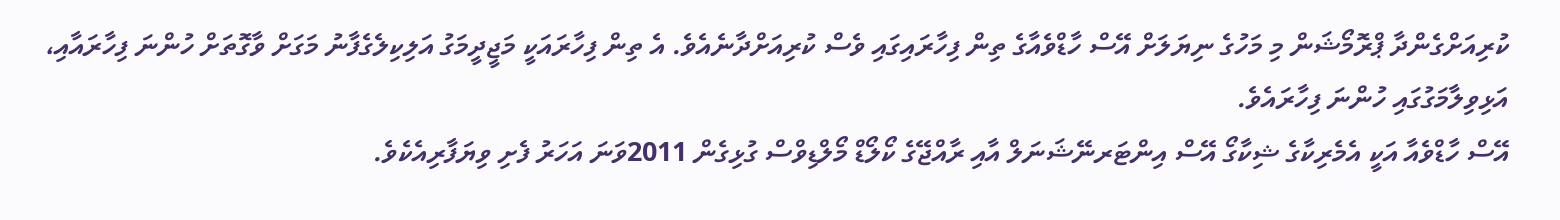ކުރިއަށްގެންދާ ޕްރޮމޯޝަން މި މަހުގެ ނިޔަލަށް އޭސް ހާޑްވެއާގެ ތިން ފިހާރައިގައި ވެސް ކުރިއަށްދާނެއެވެ. އެ ތިން ފިހާރައަކީ މަޖީދީމަގު އަލިކިލެގެފާނު މަގަށް ވާގޮތަށް ހުންނަ ފިހާރައާއި، އަޅިވިލާމަގުގައި ހުންނަ ފިހާރައެވެ.
އޭސް ހާޑްވެއާ އަކީ އެމެރިކާގެ ޝިކާގޯ އޭސް އިންޓަރނޭޝަނަލް އާއި ރާއްޖޭގެ ކޯލޯޑް މޯލްޑިވްސް ގުޅިގެން 2011ވަނަ އަހަރު ފެށި ވިޔަފާރިއެކެވެ.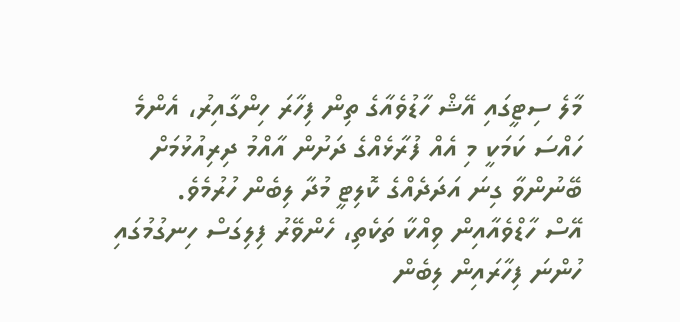މާލެ ސިޓީގައި އޭޝް ހާޑުވެއާގެ ތިން ފިހާރަ ހިންގާއިރު، އެންމެ ހައްސަ ކަމަކީ މި އެއް ފުރާޅެއްގެ ދަށުން އާއްމު ދިރިއުޅުމަށް ބޭނުންވާ ގިނަ އަދަދެއްގެ ކޮލިޓީ މުދާ ލިބެން ހުރުމެވެ.
އޭސް ހާޑްވެއާއިން ވިއްކާ ތަކެތި، ހެންވޭރު ފިލިގަސް ހިނގުމުގައި ހުންނަ ފިހާރައިން ލިބެން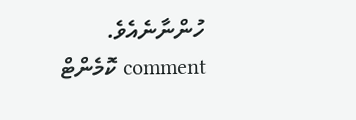ހުންނާނެއެވެ.
comment ކޮމެންޓް